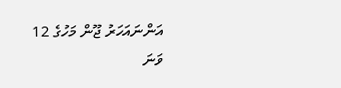އަންނައަހަރު ޖޫން މަހުގެ 12 ވަނަ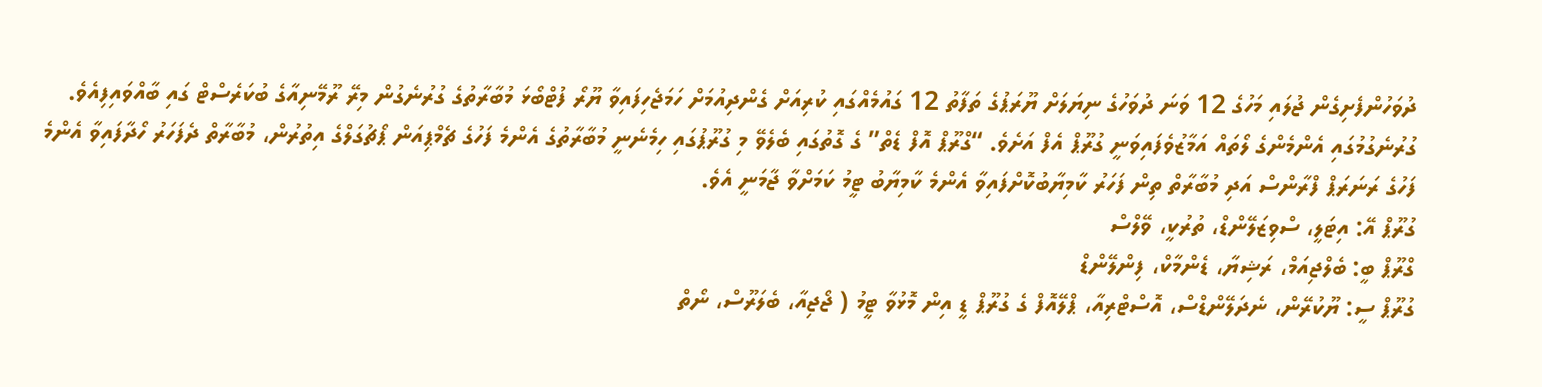ދުވަހުންފެށިގެން ޖުލައި މަހުގެ 12 ވަނަ ދުވަހުގެ ނިޔަލަށް ޔޫރަޕުގެ ތަފާތު 12 ގައުމެއްގައި ކުރިއަށް ގެންދިއުމަށް ހަމަޖެހިފައިވާ ޔޫރޯ ފުޓްބޯޅަ މުބާރާތުގެ ގުރުނެގުން މިރޭ ރޫމޭނިއާގެ ބުކަރެސްޓް ގައި ބާއްވައިފިއެވެ.
ގުރުނެގުމުގައި އެންމެންގެ ލޯތައް އަމާޒުވެފައިވަނީ ގުރޫޕް އެފް އަށެވެ. “ގްރޫޕް އޮފް ޑެތް” ގެ ގޮތުގައި ބެލެވޭ މި ގުރޫޕުގައި ހިމެނެނީ މުބާރާތުގެ އެންމެ ފަހުގެ ޗެމްޕިއަން ޕޯޗުގަލްގެ އިތުރުން، މުބާރާތް ދެފަހަރު ހޯދާފައިވާ އެންމެ ފަހުގެ ރަނަރަޕް ފްރާންސް އަދި މުބާރާތް ތިން ފަހަރު ކާމިޔާބުކޮށްފައިވާ އެންމެ ކާމިޔާބު ޓީމު ކަމަށްވާ ޖާމަނީ އެވެ.
ގުރޫޕް އޭ: އިޓަލީ، ސްވިޒަލޭންޑް، ތުރުކީ، ވޭލްސް
ގްރޫޕް ބީ: ބެލްޖިއަމް، ރަޝިޔާ، ޑެންމާކް، ފިންލޭންޑް
ގުރޫޕް ސީ: ޔޫކުރޭން، ނެދަލޭންޑްސް، އޮސްޓްރިއާ، ޕްލޭއޮފް ގެ ގުރޫޕް ޑީ އިން މޮޅުވާ ޓީމު ( ޖޯޖިއާ، ބެލަރޫސް، ނޯތް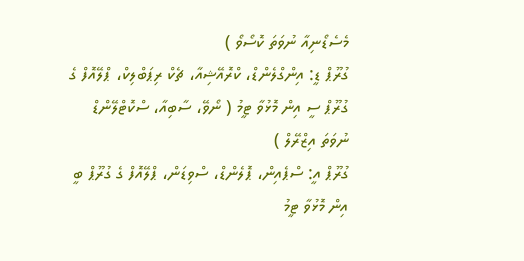މެސެޑޯނިއާ ނުވަތަ ކޮސޯވޯ )
ގުރޫޕް ޑީ: އިންގްލެންޑް، ކްރޮއޭޝިއާ، ޗެކް ރިޕަބްލިކް، ޕްލޭއޮފް ގެ ގުރޫޕް ސީ އިން މޮޅުވާ ޓީމު ( ނޯވޭ، ސާބިއާ، ސްކޮޓްލޭންޑް ނުވަތަ އިޒްރޭލް )
ގުރޫޕް އީ: ސްޕެއިން، ޕޮލެންޑް، ސްވިޑަން، ޕްލޭއޮފް ގެ ގުރޫޕް ބީ އިން މޮޅުވާ ޓީމު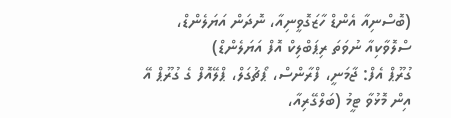(ބޮސްނިއާ އެންޑް ހާޒަގޮވީނިއާ، ނޮދަން އަޔަލެންޑް، ސްލޮވާކިއާ ނުވަތަ ރިޕަބްލިކް އޮފް އަޔަލެންޑް)
ގުރޫޕް އެފް: ޖާމަނީ، ފްރާންސް، ޕޯޗުގަލް، ޕްލޭއޮފް ގެ ގުރޫޕް އޭ އިން މޮޅުވާ ޓީމު (ބަލްގޭރިއާ،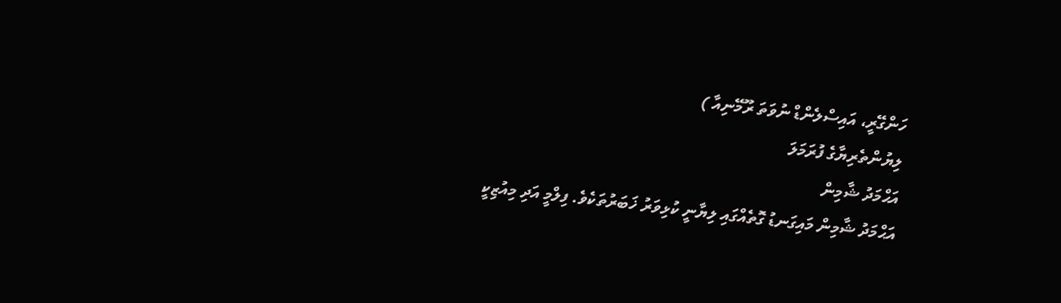ހަންގޭރީ، އައިސްލެންޑް ނުވަތަ ރޫމޭނިއާ )
ލިޔުންތެރިޔާގެ ފުރަމަލަ
އަޙްމަދު ޝާމިން
އަޙްމަދު ޝާމިން މައިގަނޑު ގޮތެއްގައި ލިޔާނީ ކުޅިވަރު ޚަބަރުތަކެވެ. ފިލްމީ އަދި މިއުޒިކީ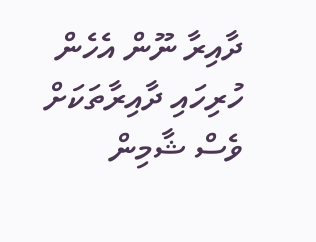ދާއިރާ ނޫން އެހެން ހުރިހައި ދާއިރާތަކަށް ވެސް ޝާމިން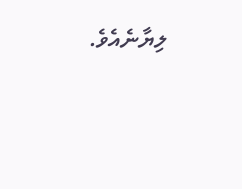ލިޔާނެއެވެ.